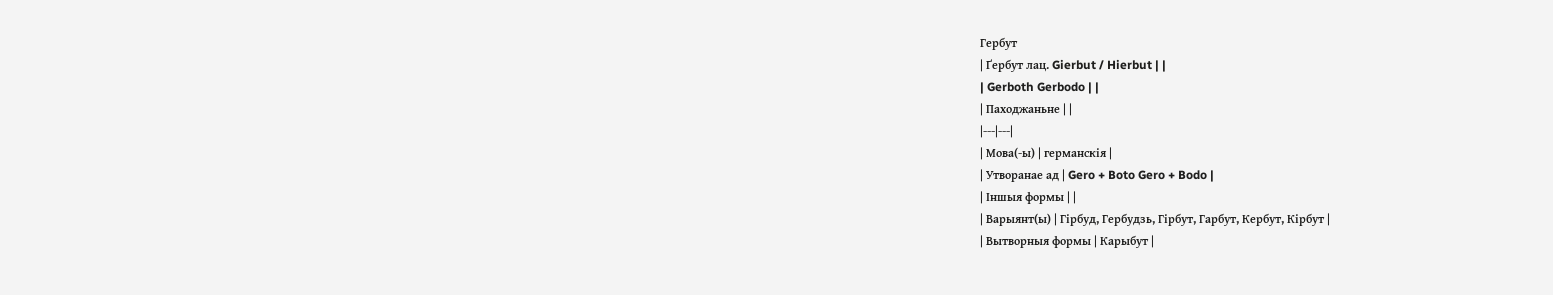Гербут
| Ґербут лац. Gierbut / Hierbut | |
| Gerboth Gerbodo | |
| Паходжаньне | |
|---|---|
| Мова(-ы) | германскія |
| Утворанае ад | Gero + Boto Gero + Bodo |
| Іншыя формы | |
| Варыянт(ы) | Гірбуд, Гербудзь, Гірбут, Гарбут, Кербут, Кірбут |
| Вытворныя формы | Карыбут |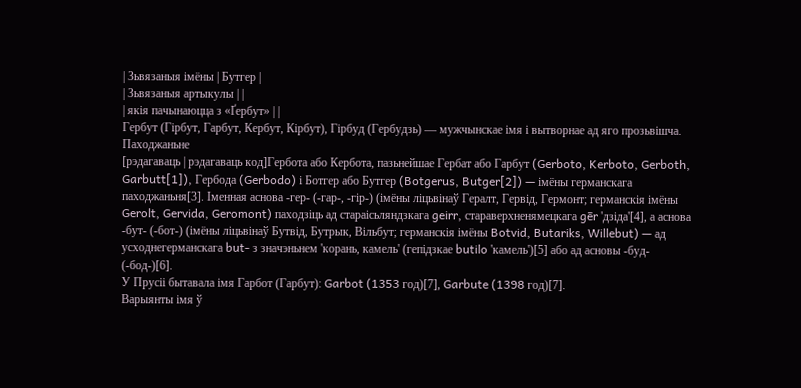| Зьвязаныя імёны | Бутгер |
| Зьвязаныя артыкулы | |
| якія пачынаюцца з «Ґербут» | |
Гербут (Гірбут, Гарбут, Кербут, Кірбут), Гірбуд (Гербудзь) — мужчынскае імя і вытворнае ад яго прозьвішча.
Паходжаньне
[рэдагаваць | рэдагаваць код]Гербота або Кербота, пазьнейшае Гербат або Гарбут (Gerboto, Kerboto, Gerboth, Garbutt[1]), Гербода (Gerbodo) і Ботгер або Бутгер (Botgerus, Butger[2]) — імёны германскага паходжаньня[3]. Іменная аснова -гер- (-гар-, -гір-) (імёны ліцьвінаў Гералт, Гервід, Гермонт; германскія імёны Gerolt, Gervida, Geromont) паходзіць ад стараісьляндзкага geirr, стараверхненямецкага gēr 'дзіда'[4], а аснова -бут- (-бот-) (імёны ліцьвінаў Бутвід, Бутрык, Вільбут; германскія імёны Botvid, Butariks, Willebut) — ад усходнегерманскага but- з значэньнем 'корань, камель' (гепідзкае butilo 'камель')[5] або ад асновы -буд- (-бод-)[6].
У Прусіі бытавала імя Гарбот (Гарбут): Garbot (1353 год)[7], Garbute (1398 год)[7].
Варыянты імя ў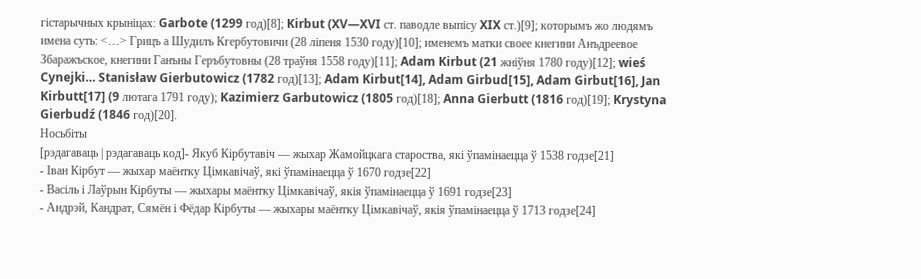гістарычных крыніцах: Garbote (1299 год)[8]; Kirbut (XV—XVI ст. паводле выпісу XIX ст.)[9]; которымъ жо людямъ имена суть: <…> Грицъ а Шудилъ Кгербутовичи (28 ліпеня 1530 году)[10]; именемъ матки своее кнегини Анъдреевое Збаражъское, кнегини Ганъны Геръбутовны (28 траўня 1558 году)[11]; Adam Kirbut (21 жніўня 1780 году)[12]; wieś Cynejki… Stanisław Gierbutowicz (1782 год)[13]; Adam Kirbut[14], Adam Girbud[15], Adam Girbut[16], Jan Kirbutt[17] (9 лютага 1791 году); Kazimierz Garbutowicz (1805 год)[18]; Anna Gierbutt (1816 год)[19]; Krystyna Gierbudź (1846 год)[20].
Носьбіты
[рэдагаваць | рэдагаваць код]- Якуб Кірбутавіч — жыхар Жамойцкага староства, які ўпамінаецца ў 1538 годзе[21]
- Іван Кірбут — жыхар маёнтку Цімкавічаў, які ўпамінаецца ў 1670 годзе[22]
- Васіль і Лаўрын Кірбуты — жыхары маёнтку Цімкавічаў, якія ўпамінаецца ў 1691 годзе[23]
- Андрэй, Кандрат, Сямён і Фёдар Кірбуты — жыхары маёнтку Цімкавічаў, якія ўпамінаецца ў 1713 годзе[24]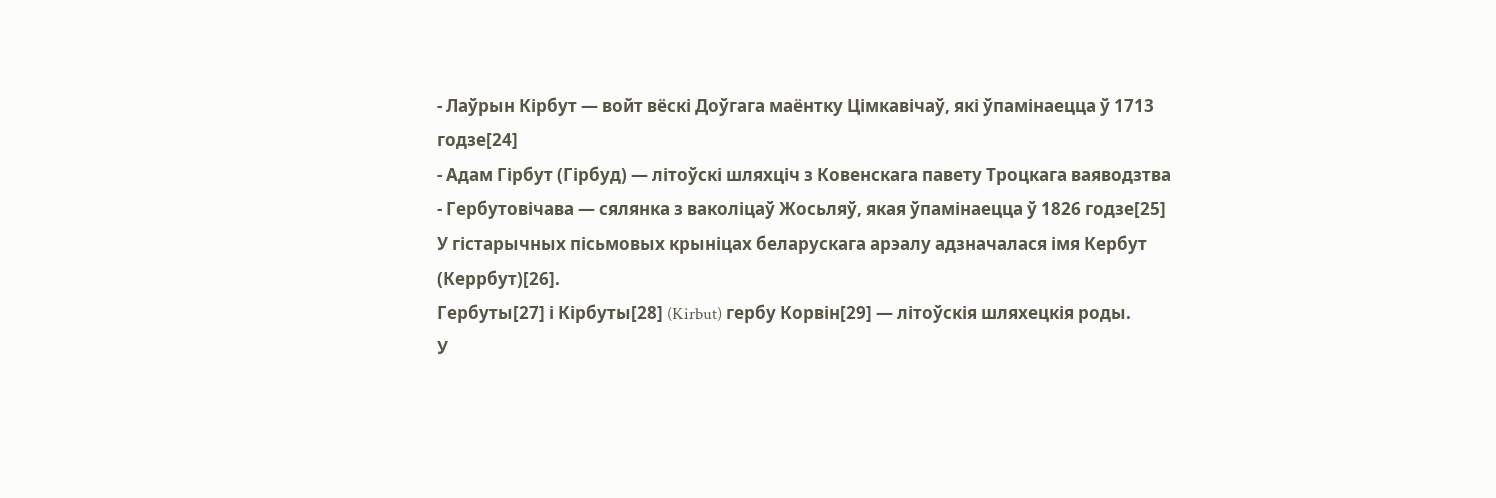- Лаўрын Кірбут — войт вёскі Доўгага маёнтку Цімкавічаў, які ўпамінаецца ў 1713 годзе[24]
- Адам Гірбут (Гірбуд) — літоўскі шляхціч з Ковенскага павету Троцкага ваяводзтва
- Гербутовічава — сялянка з ваколіцаў Жосьляў, якая ўпамінаецца ў 1826 годзе[25]
У гістарычных пісьмовых крыніцах беларускага арэалу адзначалася імя Кербут (Керрбут)[26].
Гербуты[27] і Кірбуты[28] (Kirbut) гербу Корвін[29] — літоўскія шляхецкія роды.
У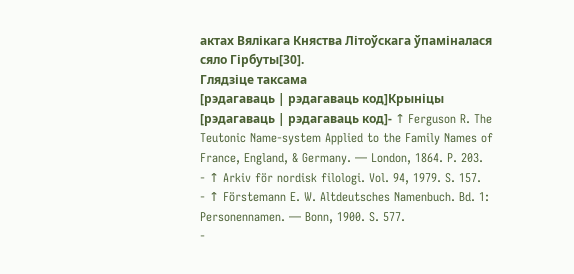актах Вялікага Княства Літоўскага ўпаміналася сяло Гірбуты[30].
Глядзіце таксама
[рэдагаваць | рэдагаваць код]Крыніцы
[рэдагаваць | рэдагаваць код]- ↑ Ferguson R. The Teutonic Name-system Applied to the Family Names of France, England, & Germany. — London, 1864. P. 203.
- ↑ Arkiv för nordisk filologi. Vol. 94, 1979. S. 157.
- ↑ Förstemann E. W. Altdeutsches Namenbuch. Bd. 1: Personennamen. — Bonn, 1900. S. 577.
-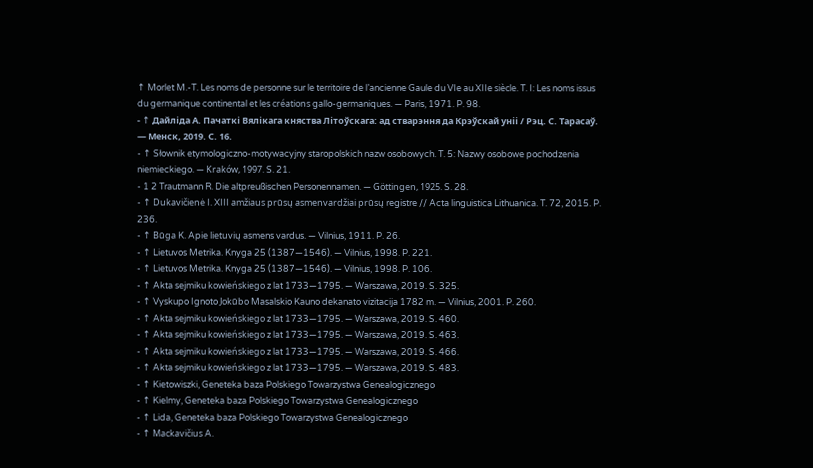↑ Morlet M.-T. Les noms de personne sur le territoire de l’ancienne Gaule du VIe au XIIe siècle. T. I: Les noms issus du germanique continental et les créations gallo-germaniques. — Paris, 1971. P. 98.
- ↑ Дайліда А. Пачаткі Вялікага княства Літоўскага: ад стварэння да Крэўскай уніі / Рэц. С. Тарасаў. — Менск, 2019. С. 16.
- ↑ Słownik etymologiczno-motywacyjny staropolskich nazw osobowych. T. 5: Nazwy osobowe pochodzenia niemieckiego. — Kraków, 1997. S. 21.
- 1 2 Trautmann R. Die altpreußischen Personennamen. — Göttingen, 1925. S. 28.
- ↑ Dukavičienė I. XIII amžiaus prūsų asmenvardžiai prūsų registre // Acta linguistica Lithuanica. T. 72, 2015. P. 236.
- ↑ Būga K. Apie lietuvių asmens vardus. — Vilnius, 1911. P. 26.
- ↑ Lietuvos Metrika. Knyga 25 (1387—1546). — Vilnius, 1998. P. 221.
- ↑ Lietuvos Metrika. Knyga 25 (1387—1546). — Vilnius, 1998. P. 106.
- ↑ Akta sejmiku kowieńskiego z lat 1733—1795. — Warszawa, 2019. S. 325.
- ↑ Vyskupo Ignoto Jokūbo Masalskio Kauno dekanato vizitacija 1782 m. — Vilnius, 2001. P. 260.
- ↑ Akta sejmiku kowieńskiego z lat 1733—1795. — Warszawa, 2019. S. 460.
- ↑ Akta sejmiku kowieńskiego z lat 1733—1795. — Warszawa, 2019. S. 463.
- ↑ Akta sejmiku kowieńskiego z lat 1733—1795. — Warszawa, 2019. S. 466.
- ↑ Akta sejmiku kowieńskiego z lat 1733—1795. — Warszawa, 2019. S. 483.
- ↑ Kietowiszki, Geneteka baza Polskiego Towarzystwa Genealogicznego
- ↑ Kielmy, Geneteka baza Polskiego Towarzystwa Genealogicznego
- ↑ Lida, Geneteka baza Polskiego Towarzystwa Genealogicznego
- ↑ Mackavičius A.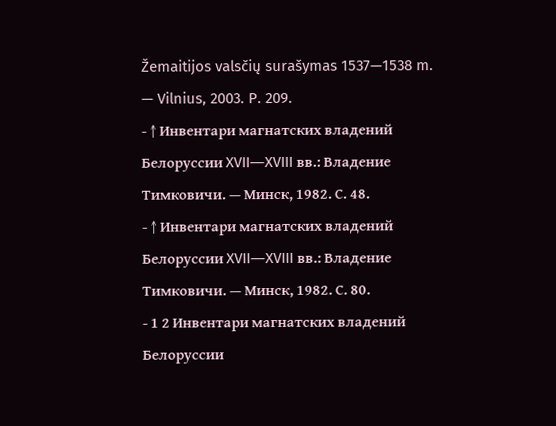Žemaitijos valsčių surašymas 1537—1538 m. — Vilnius, 2003. P. 209.
- ↑ Инвентари магнатских владений Белоруссии XVII―XVIII вв.: Владение Тимковичи. — Минск, 1982. С. 48.
- ↑ Инвентари магнатских владений Белоруссии XVII―XVIII вв.: Владение Тимковичи. — Минск, 1982. С. 80.
- 1 2 Инвентари магнатских владений Белоруссии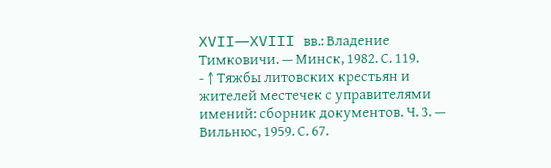XVII―XVIII вв.: Владение Тимковичи. — Минск, 1982. С. 119.
- ↑ Тяжбы литовских крестьян и жителей местечек с управителями имений: сборник документов. Ч. 3. — Вильнюс, 1959. С. 67.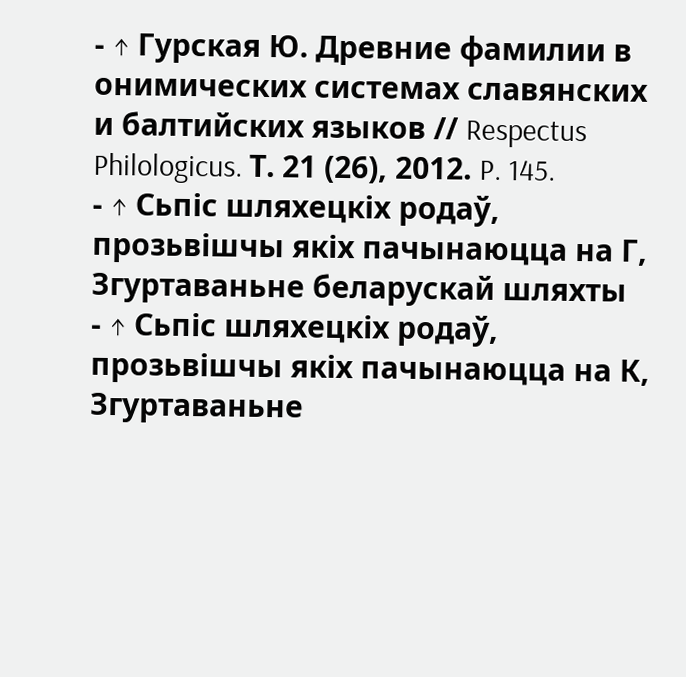- ↑ Гурская Ю. Древние фамилии в онимических системах славянских и балтийских языков // Respectus Philologicus. Т. 21 (26), 2012. P. 145.
- ↑ Сьпіс шляхецкіх родаў, прозьвішчы якіх пачынаюцца на Г, Згуртаваньне беларускай шляхты
- ↑ Сьпіс шляхецкіх родаў, прозьвішчы якіх пачынаюцца на К, Згуртаваньне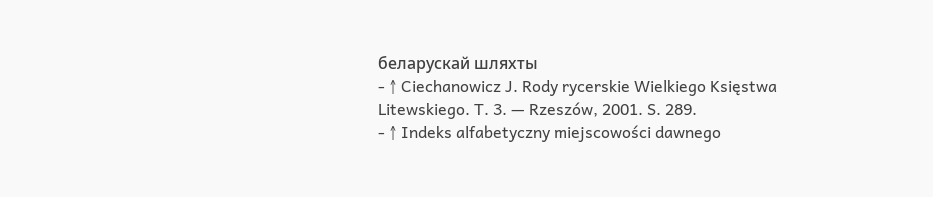беларускай шляхты
- ↑ Ciechanowicz J. Rody rycerskie Wielkiego Księstwa Litewskiego. T. 3. — Rzeszów, 2001. S. 289.
- ↑ Indeks alfabetyczny miejscowości dawnego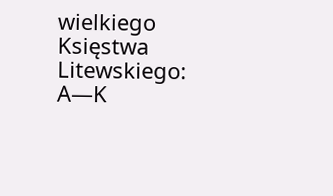wielkiego Księstwa Litewskiego: A—K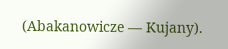(Abakanowicze — Kujany).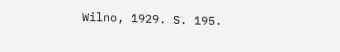Wilno, 1929. S. 195.